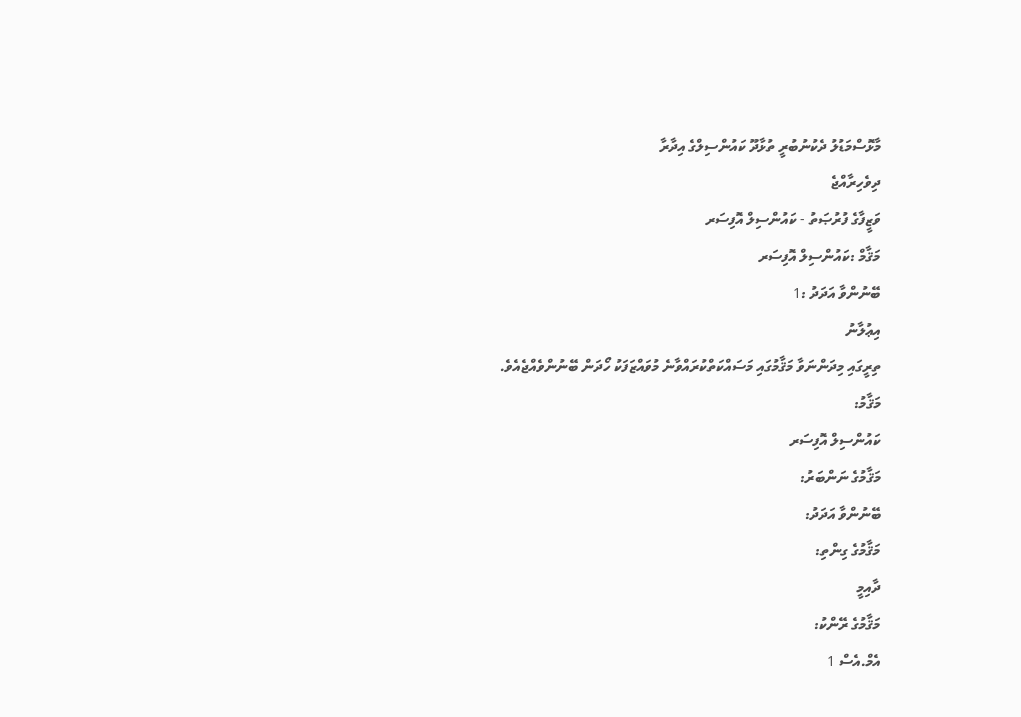މާޅޮސްމަޑުލު ދެކުނުބުރީ ތުޅާދޫ ކައުންސިލްގެ އިދާރާ
ދިވެހިރާއްޖެ
ވަޒީފާގެ ފުރުޞަތު - ކައުންސިލް އޮފިސަރ
މަޤާމް :ކައުންސިލް އޮފިސަރ
ބޭނުންވާ އަދަދު :1
އިޢުލާނު
ތިރީގައި މިދަންނަވާ މަޤާމުގައި މަސައްކަތްކުރައްވާނެ މުވައްޒަފަކު ހޯދަން ބޭނުންވެއްޖެއެވެ.
މަޤާމު:
ކައުންސިލް އޮފިސަރ
މަޤާމުގެ ނަންބަރު:
ބޭނުންވާ އަދަދު:
މަޤާމުގެ ގިންތި:
ދާއިމީ
މަޤާމުގެ ރޭންކު:
އެމް.އެސް 1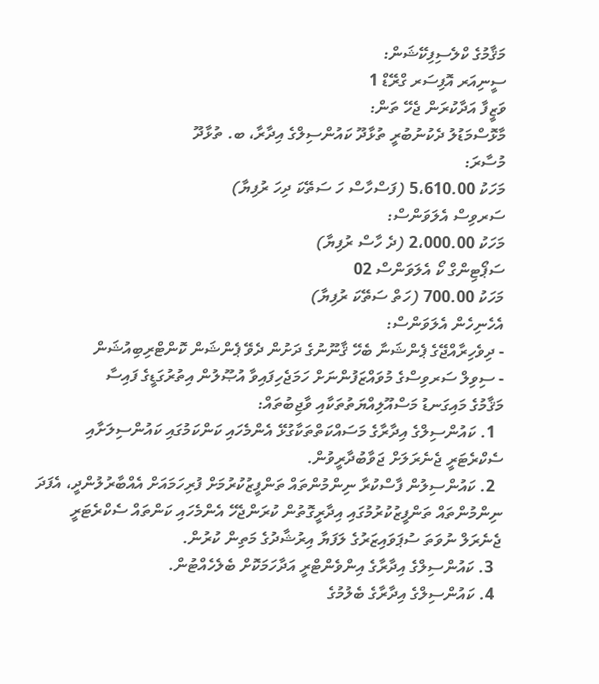މަޤާމުގެ ކްލެސިފިކޭޝަން:
ސީނިއަރ އޮފިސަރ ގްރޭޑް 1
ވަޒީފާ އަދާކުރަން ޖެހޭ ތަން:
މާޅޮސްމަޑުލު ދެކުނުބުރީ ތުޅާދޫ ކައުންސިލްގެ އިދާރާ، ބ. ތުޅާދޫ
މުސާރަ:
މަހަކު 5،610.00 (ފަސްހާސް ހަ ސަތޭކަ ދިހަ ރުފިޔާ)
ސަރވިސް އެލަވަންސް:
މަހަކު 2،000.00 (ދެ ހާސް ރުފިޔާ)
ސަޕޯޓިންގް ކޯ އެލަވަންސް 02
މަހަކު 700.00 (ހަތް ސަތޭކަ ރުފިޔާ)
އެހެނިހެން އެލަވަންސް:
- ދިވެހިރާއްޖޭގެ ޕެންޝަނާ ބެހޭ ޤާނޫނުގެ ދަށުން ދެވޭ ޕެންޝަން ކޮންޓްރިބިއުޝަން
- ސިވިލް ސަރވިސްގެ މުވައްޒަފުންނަށް ހަމަޖެހިފައިވާ އުޞޫލުން އިތުރުގަޑީގެ ފައިސާ
މަޤާމުގެ މައިގަނޑު މަސްއޫލިއްޔަތުތަކާއި ވާޖިބުތައް:
  1. ކައުންސިލްގެ އިދާރާގެ މަސައްކަތްތަކާގުޅޭ އެންމެހައި ކަންކަމުގައި ކައުންސިލަށާއި ސެކްރެޓަރީ ޖެނެރަލަށް ޖަވާބުދާރީވުން.
  2. ކައުންސިލުން ފާސްކުރާ ނިންމުންތައް ތަންފީޒުކުރުމަށް ފުރިހަމައަށް އެއްބާރުލުންދީ، އެފަދަ ނިންމުންތައް ތަންފީޒުކުރުމުގައި އިދާރީގޮތުން ކުރަންޖެހޭ އެންމެހައި ކަންތައް ސެކްރެޓަރީ ޖެނެރަލް ނުވަތަ ސުޕަވައިޒަރުގެ ލަފަޔާ އިރުޝާދުގެ މަތިން ކުރުން.
  3. ކައުންސިލްގެ އިދާރާގެ އިންވެންޓްރީ އަދާހަމަކޮށް ބެލެހެއްޓުން.
  4. ކައުންސިލްގެ އިދާރާގެ ބެލުމުގެ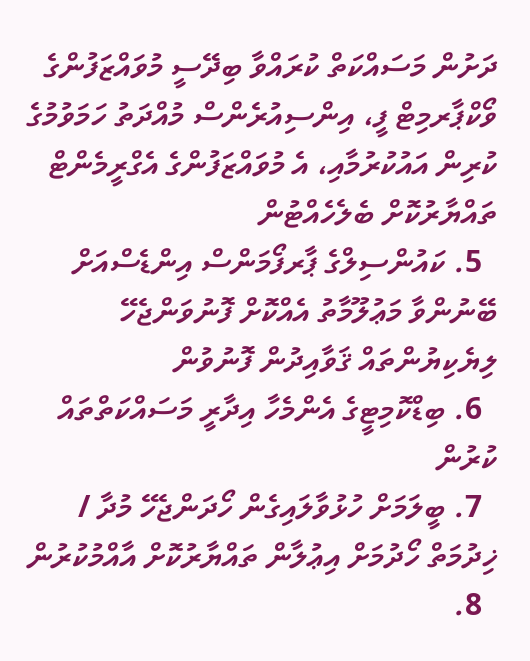ދަށުން މަސައްކަތް ކުރައްވާ ބިދޭސީ މުވައްޒަފުންގެ ވޯކްޕާރމިޓް ފީ، އިންސިއުރެންސް މުއްދަތު ހަމަވުމުގެ ކުރިން އައުކުރުމާއި، އެ މުވައްޒަފުންގެ އެގްރީމެންޓް ތައްޔާރުކޮށް ބެލެހެއްޓުން
  5. ކައުންސިލްގެ ޕާރފޯމަންސް އިންޑެސްއަށް ބޭނުންވާ މަޢުލޫމާތު އެއްކޮށް ފޮނުވަންޖެހޭ ލިޔެކިޔުންތައް ޤަވާއިދުން ފޮނުވުން
  6. ބިޑްކޮމިޓީގެ އެންމެހާ އިދާރީ މަސައްކަތްތައް ކުރުން
  7. ބީލަމަށް ހުޅުވާލައިގެން ހޯދަންޖެހޭ މުދާ / ޚިދުމަތް ހޯދުމަށް އިޢުލާން ތައްޔާރުކޮށް އާއްމުކުރުން
  8.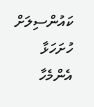ކައުންސިލަށް ހުށަހަޅާ އެންމެހާ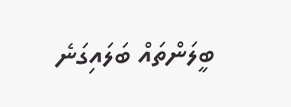ބީލަންތައް ބަލައިގަނެ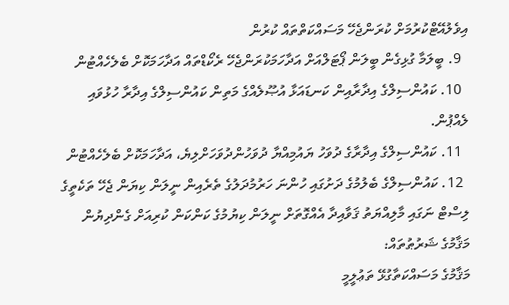އިވެލުއޭޓްކުރުމަށް ކުރަންޖެހޭ މަސައްކަތްތައް ކުރުން
  9. ބީލަމާ ގުޅިގެން ބީލަން ޕޯޓަލްއަށް އަދާހަމަކުރަންޖެހޭ ރެކޯޑްތައް އަދާހަމަކޮށް ބެލެހެއްޓުން
  10. ކައުންސިލްގެ އިދާރާއިން ކަނޑައަޅާ އުޞޫލެއްގެ މަތިން ކައުންސިލްގެ އިދާރާ ހުޅުވައި ލެއްޕުން.
  11. ކައުންސިލްގެ އިދާރާގެ ދުވަހު ޔައުމިއްޔާ ދުވަހުންދުވަހަށްލިޔެ، އަދާހަމަކޮށް ބެލެހެއްޓުން
  12. ކައުންސިލްގެ ބެލުމުގެ ދަށުގައި ހުންނަ ހަރުމުދަލުގެ ތެރެއިން ނީލަން ކިޔަން ޖެހޭ ތަކެތީގެ ލިސްޓް ނަގައި މާލިއްޔަތު ޤަވާއިދާ އެއްގޮތަށް ނީލަން ކިޔުމުގެ ކަންކަން ކުރިއަށް ގެންދިޔުން
މަޤާމުގެ ޝަރުޠުތައް:
މަޤާމުގެ މަސައްކަތާގުޅޭ ތަޢުލީމީ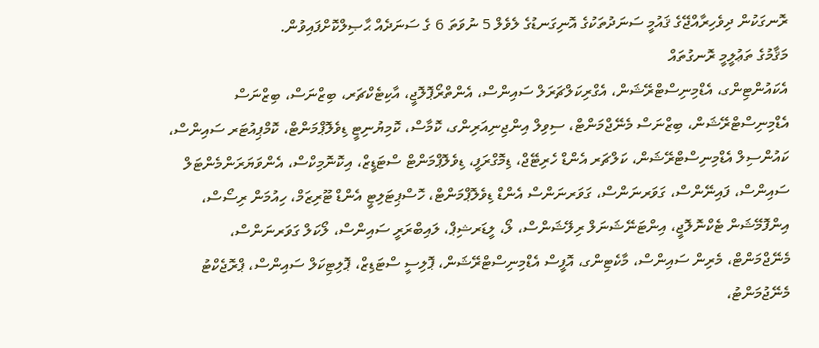ރޮނގަކުން ދިވެހިރާއްޖޭގެ ޤައުމީ ސަނަދުތަކުގެ އޮނިގަނޑުގެ ލެވެލް 5 ނުވަތަ 6 ގެ ސަނަދެއް ޙާޞިލްކޮށްފައިވުން.
މަޤާމުގެ ތަޢުލީމީ ރޮނގުތައް
އެކައުންޓިންގ، އެޑްމިނިސްޓްރޭޝަން، އެގްރިކަލްޗަރަލް ސައިންސް، އެންތްރޯޕޮލޮޖީ، އާކިޓެކްޗަރ، ބިޒްނަސް، ބިޒްނަސް އެޑްމިނިސްޓްރޭޝަން، ބިޒްނަސް މެނޭޖްމަންޓް، ސިވިލް އިންޖިނިއަރިންގ، ކޮމާސް، ކޮމިޔުނިޓީ ޑިވެލޮޕްމަންޓް، ކޮމްޕިއުޓަރ ސައިންސް، ކައުންސިލް އެޑްމިނިސްޓްރޭޝަން، ކަލްޗަރ އެންޑް ހެރިޓޭޖް، ޑިމޮގްރަފީ، ޑިވެލޮޕްމަންޓް ސްޓަޑީޒް، އިކޮނޮމިކްސް، އެންވަޔަރަންމެންޓަލް ސައިންސް، ފައިނޭންސް، ގަވަރނަންސް، ގަވަރނަންސް އެންޑް ޑިވެލޮޕްމަންޓް، ހޮސްޕިޓަލިޓީ އެންޑް ޓޫރިޒަމް، ހިއުމަން ރިސޯސް، އިންފޮމޭޝަން ޓެކްނޮލޮޖީ، އިންޓަނޭޝަނަލް ރިލޭޝަންސް، ލޯ، ލީޑަރޝިޕް، ލައިބްރަރީ ސައިންސް، ލޯކަލް ގަވަރނަންސް، މެނޭޖްމަންޓް، މެރިން ސައިންސް، މާކެޓިންގ، އޮފީސް އެޑްމިނިސްޓްރޭޝަން، ޕޮލިސީ ސްޓަޑިޒް، ޕޮލިޓިކަލް ސައިންސް، ޕްރޮޖެކްޓު މެނޭޖުމަންޓު،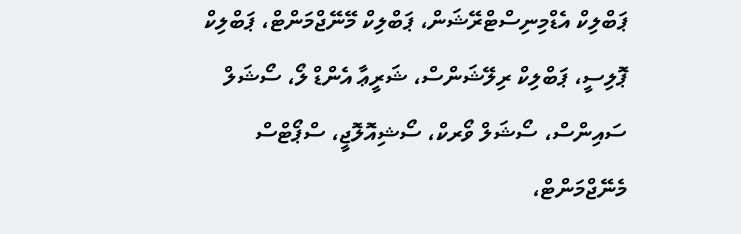ޕަބްލިކް އެޑްމިނިސްޓްރޭޝަން، ޕަބްލިކް މޭނޭޖްމަންޓް، ޕަބްލިކް ޕޮލިސީ، ޕަބްލިކް ރިލޭޝަންސް، ޝަރީޢާ އެންޑް ލޯ، ސޯޝަލް ސައިންސް، ސޯޝަލް ވޯރކް، ސޯޝިއޮލޮޖީ، ސްޕޯޓްސް މެނޭޖްމަންޓް،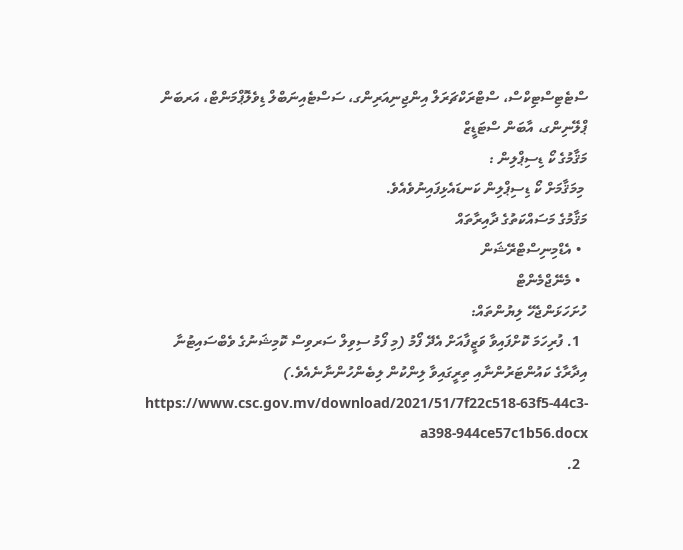ސްޓެޓިސްޓިކްސް، ސްޓްރަކްޗަރަލް އިންޖިނިއަރިންގ، ސަސްޓެއިނަބްލް ޑިވެލޮޕްމަންޓް، އަރބަން ޕްލޭނިންގ، އާބަން ސްޓަޑީޒް
މަޤާމުގެ ކޯ ޑިސިޕްލިން :
 މިމަޤާމަށް ކޯ ޑިސިޕްލިން ކަނޑައެޅިފައިނުވެއެވެ.
މަޤާމުގެ މަސައްކަތުގެ ދާއިރާތައް
  • އެޑްމިނިސްޓްރޭޝަން
  • މެނޭޖްމެންޓް
ހުށަހަޅަންޖެހޭ ލިޔުންތައް:
  1. ފުރިހަމަ ކޮށްފައިވާ ވަޒީފާއަށް އެދޭ ފޯމު (މި ފޯމު ސިވިލް ސަރވިސް ކޮމިޝަނުގެ ވެބްސައިޓުނާ އިދާރާގެ ކައުންޓަރުންނާއި ތިރީގައިވާ ލިންކުން ލިބެންހުންނާނެއެވެ.) https://www.csc.gov.mv/download/2021/51/7f22c518-63f5-44c3-a398-944ce57c1b56.docx
  2.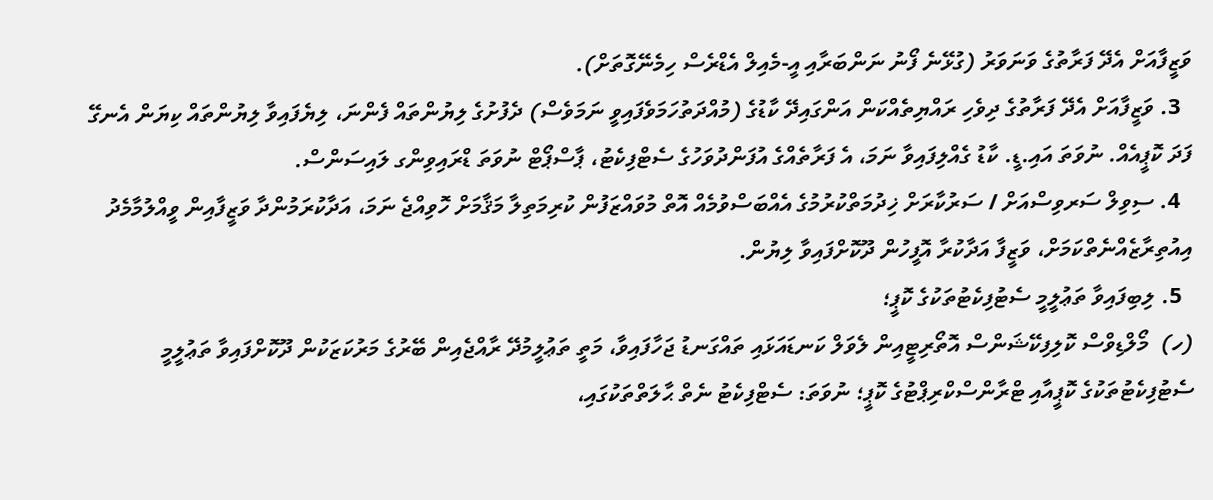ވަޒީފާއަށް އެދޭ ފަރާތުގެ ވަނަވަރު (ގުޅޭނެ ފޯނު ނަންބަރާއި އީ-މެއިލް އެޑްރެސް ހިމެނޭގޮތަށް).
  3. ވަޒީފާއަށް އެދޭ ފަރާތުގެ ދިވެހި ރައްޔިތެއްކަން އަންގައިދޭ ކާޑުގެ (މުއްދަތުހަމަވެފައިވީ ނަމަވެސް) ދެފުށުގެ ލިޔުންތައް ފެންނަ، ލިޔެފައިވާ ލިޔުންތައް ކިޔަން އެނގޭ ފަދަ ކޮޕީއެއް. ނުވަތަ އައި.ޑީ. ކާޑު ގެއްލިފައިވާ ނަމަ، އެ ފަރާތެއްގެ އުފަންދުވަހުގެ ސެޓްފިކެޓު، ޕާސްޕޯޓް ނުވަތަ ޑްރައިވިންގ ލައިސަންސް.
  4. ސިވިލް ސަރވިސްއަށް / ސަރުކާރަށް ޚިދުމަތްކުރުމުގެ އެއްބަސްވުމެއް އޮތް މުވައްޒަފުން ކުރިމަތިލާ މަޤާމަށް ހޮވިއްޖެ ނަމަ، އަދާކުރަމުންދާ ވަޒީފާއިން ވީއްލުމާމެދު އިއުތިރާޒެއްނެތްކަމަށް، ވަޒީފާ އަދާކުރާ އޮފީހުން ދޫކޮށްފައިވާ ލިޔުން.
  5. ލިބިފައިވާ ތަޢުލީމީ ސެޓުފިކެޓުތަކުގެ ކޮޕީ؛
(ހ)  މޯލްޑިވްސް ކޮލިފިކޭޝަންސް އޮތޯރިޓީއިން ލެވަލް ކަނޑައަޅައި ތައްގަނޑު ޖަހާފައިވާ، މަތީ ތަޢުލީމުދޭ ރާއްޖެއިން ބޭރުގެ މަރުކަޒަކުން ދޫކޮށްފައިވާ ތަޢުލީމީ ސެޓުފިކެޓުތަކުގެ ކޮޕީއާއި ޓްރާންސްކްރިޕްޓުގެ ކޮޕީ؛ ނުވަތަ: ސެޓްފިކެޓު ނެތް ޙާލަތްތަކުގައި،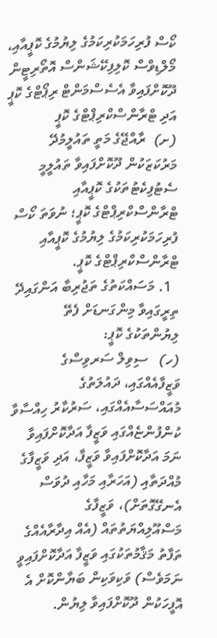ކޯސް ފުރިހަމަކުރިކަމުގެ ލިޔުމުގެ ކޮޕީއާއި، މޯލްޑިވްސް ކޮލިފިކޭޝަންސް އޮތޯރިޓީން ދޫކޮށްފައިވާ އެސެސްމަންޓް ރިޕޯޓްގެ ކޮޕީ އަދި ޓްރާންސްކްރިޕްޓްގެ ކޮޕީ
(ށ)  ރާއްޖޭގެ މަތީ ތައުލީމުދޭ މަރުކަޒަކުން ދޫކޮށްފައިވާ ތައުލީމީ ސެޓުފިކެޓުތަކުގެ ކޮޕީއާއި ޓްރާންސްކްރިޕްޓްގެ ކޮޕީ؛ ނުވަތަ ކޯސް ފުރިހަމަކުރިކަމުގެ ލިޔުމުގެ ކޮޕީއާއި ޓްރާންސްކްރިޕްޓްގެ ކޮޕީ.
  1. މަސައްކަތުގެ ތަޖުރިބާ އަންގައިދޭ ތިރީގައިވާ މިންގަނޑަށް ފެތޭ ލިޔުންތަކުގެ ކޮޕީ:
(ހ)   ސިވިލް ސަރވިސްގެ ވަޒީފާއެއްގައި، ދައުލަތުގެ މުއައްސަސާއެއްގައި، ސަރުކާރު ހިއްސާވާ ކުންފުންޏެއްގައި ވަޒީފާ އަދާކޮށްފައިވާ ނަމަ އަދާކޮށްފައިވާ ވަޒީފާ، އަދި ވަޒީފާގެ މުއްދަތާއި (އަހަރާއި މަހާއި ދުވަސް އެނގޭގޮތަށް)، ވަޒީފާގެ މަސްއޫލިއްޔަތުތައް (އެއް އިދާރާއެއްގެ ތަފާތު މަޤާމުތަކުގައި ވަޒީފާ އަދާކޮށްފައިވީ ނަމަވެސް) ވަކިވަކިން ބަޔާންކޮށް އެ އޮފީހަކުން ދޫކޮށްފައިވާ ލިޔުން.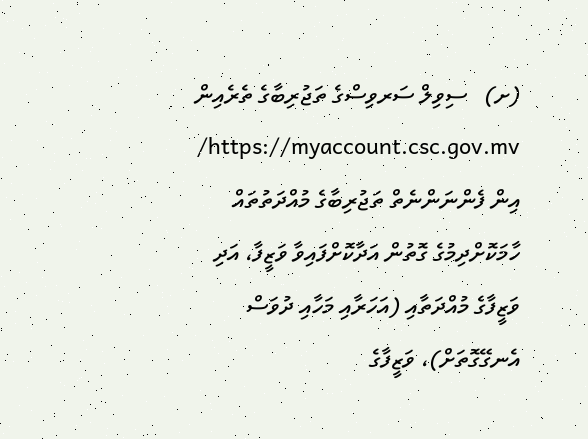(ށ)   ސިވިލް ސަރވިސްގެ ތަޖުރިބާގެ ތެރެއިން https://myaccount.csc.gov.mv/ އިން ފެންނަންނެތް ތަޖުރިބާގެ މުއްދަތުތައް ހާމަކޮށްދިމުގެ ގޮތުން އަދާކޮށްފައިވާ ވަޒީފާ، އަދި ވަޒީފާގެ މުއްދަތާއި (އަހަރާއި މަހާއި ދުވަސް އެނގޭގޮތަށް)، ވަޒީފާގެ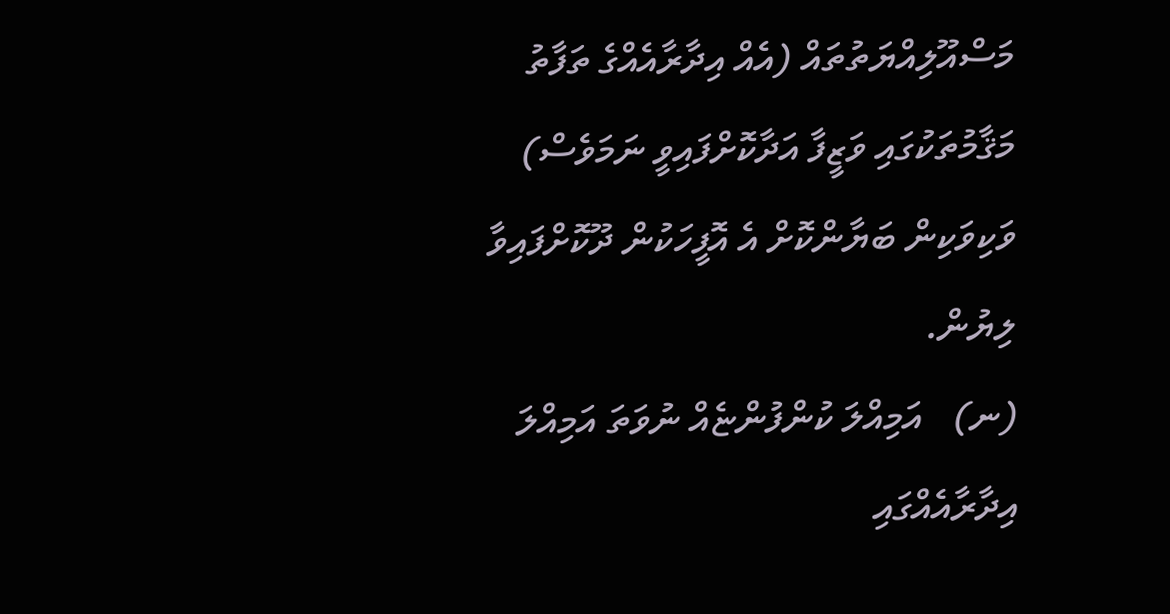މަސްއޫލިއްޔަތުތައް (އެއް އިދާރާއެއްގެ ތަފާތު މަޤާމުތަކުގައި ވަޒީފާ އަދާކޮށްފައިވީ ނަމަވެސް) ވަކިވަކިން ބަޔާންކޮށް އެ އޮފީހަކުން ދޫކޮށްފައިވާ ލިޔުން.
(ނ)   އަމިއްލަ ކުންފުންޏެއް ނުވަތަ އަމިއްލަ އިދާރާއެއްގައި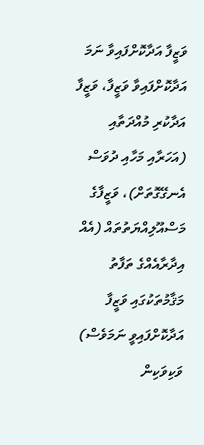ވަޒީފާ އަދާކޮށްފައިވާ ނަމަ އަދާކޮށްފައިވާ ވަޒީފާ، ވަޒީފާ އަދާކުރި މުއްދަތާއި (އަހަރާއި މަހާއި ދުވަސް އެނގޭގޮތަށް)، ވަޒީފާގެ މަސްއޫލިއްޔަތުތައް (އެއް އިދާރާއެއްގެ ތަފާތު މަޤާމުތަކުގައި ވަޒީފާ އަދާކޮށްފައިވީ ނަމަވެސް) ވަކިވަކިން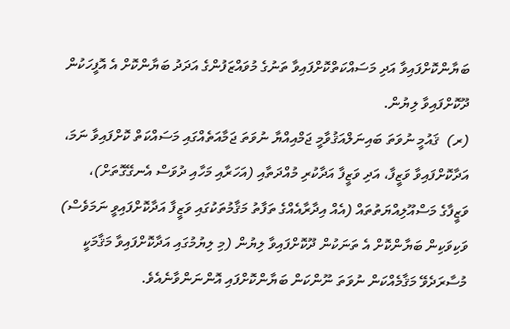ބަޔާންކޮށްފައިވާ އަދި މަސައްކަތްކޮށްފައިވާ ތަނުގެ މުވައްޒަފުންގެ އަދަދު ބަޔާންކޮށް އެ އޮފީހަކުން ދޫކޮށްފައިވާ ލިޔުން.
(ރ)  ޤައުމީ ނުވަތަ ބައިނަލްއަޤުވާމީ ޖަމްއިއްޔާ ނުވަތަ ޖަމާއަތެއްގައި މަސައްކަތް ކޮށްފައިވާ ނަމަ، އަދާކޮށްފައިވާ ވަޒީފާ، އަދި ވަޒީފާ އަދާކުރި މުއްދަތާއި (އަހަރާއި މަހާއި ދުވަސް އެނގޭގޮތަށް)، ވަޒީފާގެ މަސްއޫލިއްޔަތުތައް (އެއް އިދާރާއެއްގެ ތަފާތު މަޤާމުތަކުގައި ވަޒީފާ އަދާކޮށްފައިވީ ނަމަވެސް) ވަކިވަކިން ބަޔާންކޮށް އެ ތަނަކުން ދޫކޮށްފައިވާ ލިޔުން (މި ލިޔުމުގައި އަދާކޮށްފައިވާ މަޤާމަކީ މުސާރަދެވޭ މަޤާމެއްކަން ނުވަތަ ނޫންކަން ބަޔާންކޮށްފައި އޮންނަންވާނެއެވެ.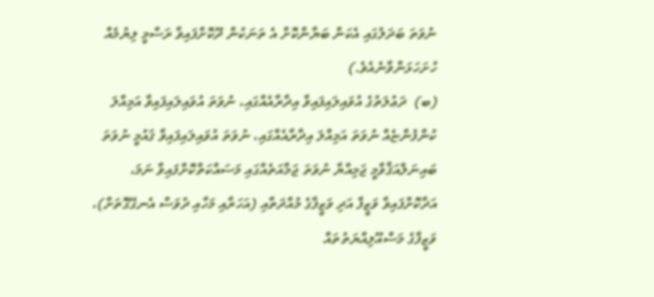ނުވަތަ ބަދަލުގައި އެކަން ބަޔާންކޮށް އެ ތަނަކުން ދޫކޮށްފައިވާ ރަސްމީ ލިޔުމެއް ހުށަހަޅަންވާނެއެވެ.)
(ބ)  ދަޢުލަތުގެ އުވައިލައިފައިވާ އިދާރާއެއްގައި، ނުވަތަ އުވައިލައިފައިވާ އަމިއްލަ ކުންފުންޏެއް ނުވަތަ އަމިއްލަ އިދާރާއެއްގައި، ނުވަތަ އުވައިލައިފައިވާ ޤައުމީ ނުވަތަ ބައިނަލްއަޤްވާމީ ޖަމިއްޔާ ނުވަތަ ޖަމާއަތެއްގައި މަސައްކަތްކޮށްފައިވާ ނަމަ، އަދާކޮށްފައިވާ ވަޒީފާ އަދި ވަޒީފާގެ މުއްދަތާއި (އަހަރާއި މަހާއި ދުވަސް އެނގޭގޮތަށް)، ވަޒީފާގެ މަސްއޫލިއްޔަތުތައް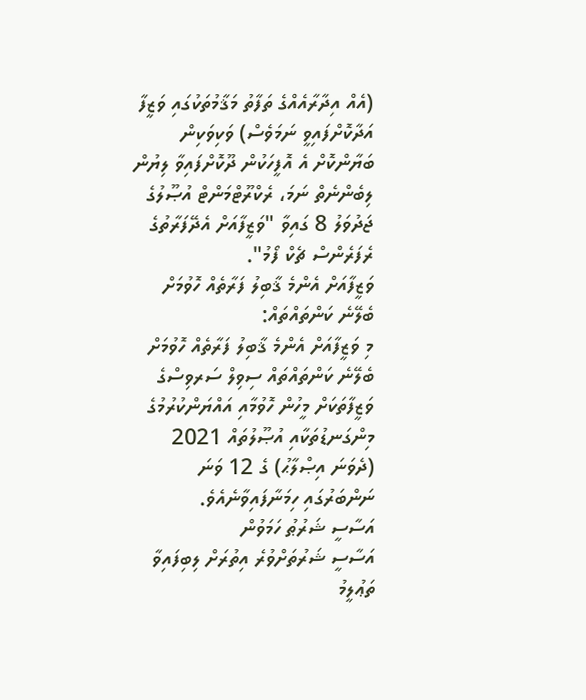(އެއް އިދާރާއެއްގެ ތަފާތު މަޤާމުތަކުގައި ވަޒީފާ އަދާކޮށްފައިވީ ނަމަވެސް) ވަކިވަކިން ބަޔާންކޮށް އެ އޮފީހަކުން ދޫކޮށްފައިވާ ލިޔުން ލިބެންނެތް ނަމަ، ރެކްރޫޓްމަންޓް އުޞޫލުގެ ޖަދުވަލު 8 ގައިވާ "ވަޒީފާއަށް އެދޭފަރާތުގެ ރެފަރެންސް ޗެކް ފޯމު".
ވަޒީފާއަށް އެންމެ ޤާބިލު ފަރާތެއް ހޮވުމަށް ބެލޭނެ ކަންތައްތައް:
މި ވަޒީފާއަށް އެންމެ ޤާބިލު ފަރާތެއް ހޮވުމަށް ބެލޭނެ ކަންތައްތައް ސިވިލް ސަރވިސްގެ ވަޒީފާތަކަށް މީހުން ހޮވުމާއި އައްޔަންކުރުމުގެ މިންގަނޑުތަކާއި އުޞޫލުތައް 2021 (ދެވަނަ އިޞްލާޙު) ގެ 12 ވަނަ ނަންބަރުގައި ހިމަނާފައިވާނެއެވެ.
އަސާސީ ޝަރުޠު ހަމަވުން
އަސާސީ ޝަރުތަށްވުރެ އިތުރަށް ލިބިފައިވާ ތަޢުލީމު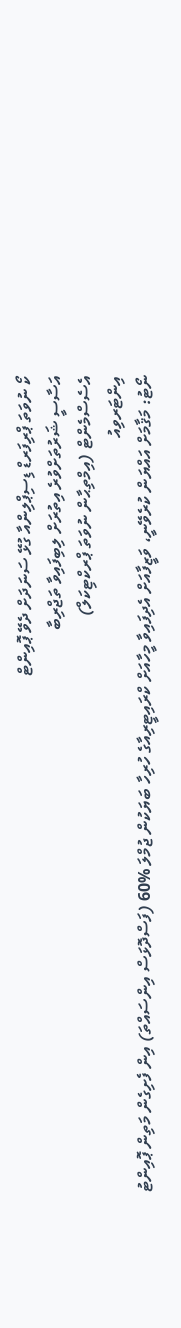ކޯ ނުވަތަ ޕްރިފަރޑް ޑިސިޕްލިންއާ ގުޅޭ ސަނަދަށް ދެވޭ ޕޮއިންޓް
އަސާސީ ޝަރުތަށްވުރެ އިތުރަށް ލިބިފައިވާ ތަޖްރިބާ
އެސެސްމެންޓް (އިމްތިޙާން ނުވަތަ ޕްރކްޓިކަލް)
އިންޓަރވިއު
ނޯޓު: މަޤާމަށް އައްޔަން ކުރެވޭނީ، ވަޒީފާއަށް އެދިފައިވާ މީހާއަށް ކްރައިޓީރިއާގެ ހުރިހާ ބަޔަކުން ޖުމްލަ %60 (ފަސްދޮޅަސް އިންސައްތަ) އިން ފެށިގެން މަތިން ޕޮއިންޓު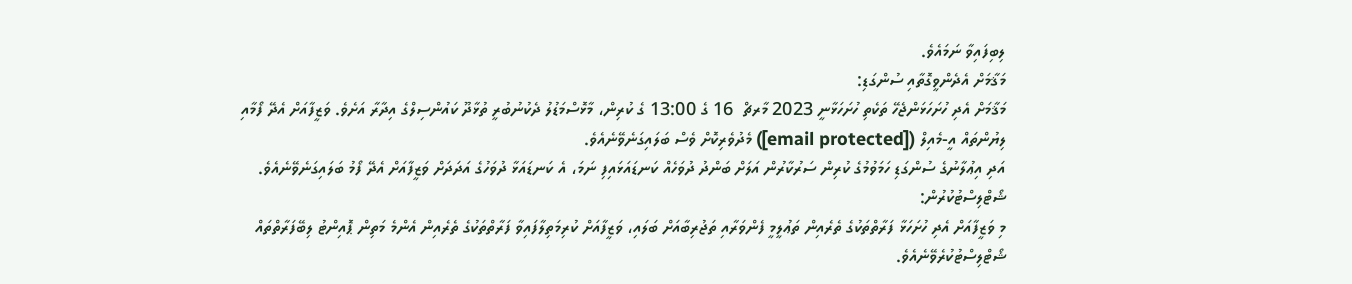ލިބިފައިވާ ނަމައެވެ.
މަޤާމަށް އެދެންވީގޮތާއި ސުންގަޑި:
މަޤާމަށް އެދި ހުށަހަޅަންޖެހޭ ތަކެތި ހުށަހަޅާނީ 2023 މާރޗް  16 ގެ 13:00 ގެ ކުރިން، މާޅޮސްމަޑުލު ދެކުނުބުރީ ތުޅާދޫ ކައުންސިލްގެ އިދާރާ އަށެވެ. ވަޒީފާއަށް އެދޭ ފޯމާއި ލިޔުންތައް އީ-މެއިލް ([email protected]) މެދުވެރިކޮށް ވެސް ބަލައިގަނެވޭނެއެވެ.
އަދި އިޢުލާނުގެ ސުންގަޑި ހަމަވުމުގެ ކުރިން ސަރުކާރުން އަލަށް ބަންދު ދުވަހެއް ކަނޑައަޅައިފި ނަމަ، އެ ކަނޑައަޅާ ދުވަހުގެ އަދަދަށް ވަޒީފާއަށް އެދޭ ފޯމު ބަލައިގަނެވޭނެއެވެ.
ޝޯޓްލިސްޓުކުރުން:
މި ވަޒީފާއަށް އެދި ހުށަހަޅާ ފަރާތްތަކުގެ ތެރެއިން ތަޢުލީމީ ފެންވަރާއި ތަޖުރިބާއަށް ބަލައި، ވަޒީފާއަށް ކުރިމަތިލާފައިވާ ފަރާތްތަކުގެ ތެރެއިން އެންމެ މަތިން ޕޮއިންޓު ލިބޭފަރާތްތައް ޝޯޓްލިސްޓުކުރެވޭނެއެވެ.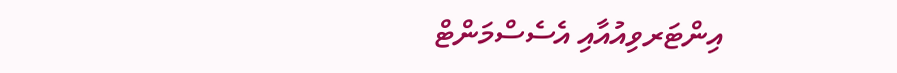އިންޓަރވިއުއާއި އެސެސްމަންޓް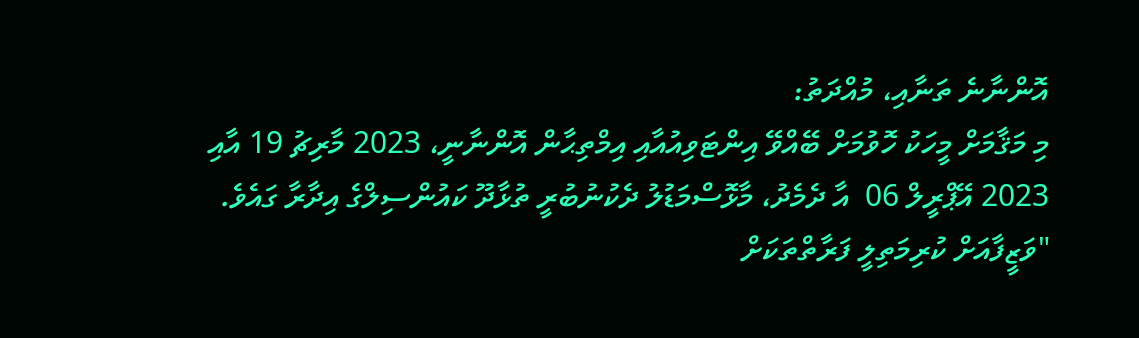އޮންނާނެ ތަނާއި، މުއްދަތު:
މި މަޤާމަށް މީހަކު ހޮވުމަށް ބޭއްވޭ އިންޓަވިއުއާއި އިމްތިޙާން އޮންނާނީ، 2023 މާރިޗު 19 އާއި 2023 އޭޕްރީލް 06  އާ ދެމެދު، މާޅޮސްމަޑުލު ދެކުނުބުރީ ތުޅާދޫ ކައުންސިލްގެ އިދާރާ ގައެވެ.
"ވަޒީފާއަށް ކުރިމަތިލީ ފަރާތްތަކަށް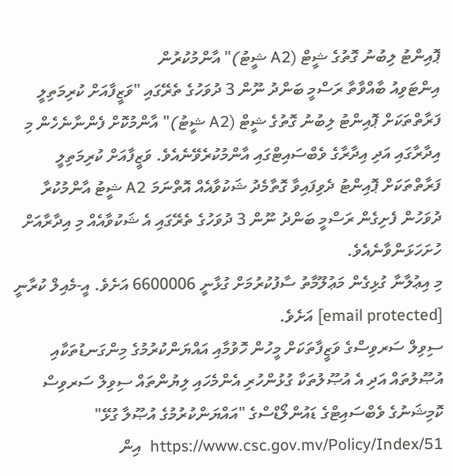ޕޮއިންޓު ލިބުނު ގޮތުގެ ޝީޓް (A2 ޝީޓު)" އާންމުކުރުން
އިންޓަވިއު ބާއްވާތާ ރަސްމީ ބަންދު ނޫން 3 ދުވަހުގެ ތެރޭގައި "ވަޒީފާއަށް ކުރިމަތިލީ ފަރާތްތަކަށް ޕޮއިންޓު ލިބުނު ގޮތުގެ ޝީޓް (A2 ޝީޓު)" އާންމުކޮށް ފެންނާނެހެން މި އިދާރާގައި އަދި އިދާރާގެ ވެބްސައިޓްގައި އާންމުކުރެވޭނެއެވެ. ވަޒީފާއަށް ކުރިމަތިލީ ފަރާތްތަކަށް ޕޮއިންޓު ދެވިފައިވާ ގޮތާމެދު ޝަކުވާއެއް އޮތްނަމަ A2 ޝީޓު އާންމުކުރާ ދުވަހުން ފެށިގެން ރަސްމީ ބަންދު ނޫން 3 ދުވަހުގެ ތެރޭގައި އެ ޝަކުވާއެއް މި އިދާރާއަށް ހުށަހަޅަންވާނެއެވެ.
މި އިޢުލާނާ ގުޅިގެން މަޢުލޫމާތު ސާފުކުރުމަށް ގުޅާނީ 6600006 އަށެވެ. އީ-މެއިލް ކުރާނީ [email protected] އަށެވެ.
ސިވިލް ސަރވިސްގެ ވަޒީފާތަކަށް މީހުން ހޮވުމާއި އައްޔަންކުރުމުގެ މިންގަނޑުތަކާއި އުޞޫލުތައް އަދި އެ އުޞޫލުތަކާ ގުޅުންހުރި އެންމެހައި ލިޔުންތައް ސިވިލް ސަރވިސް ކޮމިޝަނުގެ ވެބްސައިޓްގެ ޑައުންލޯޑްސްގެ "އައްޔަންކުރުމުގެ އުޞޫލާ ގުޅޭ" https://www.csc.gov.mv/Policy/Index/51  އިން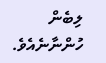ލިބެން ހުންނާނެއެވެ.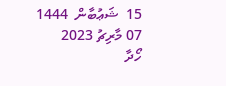15  ޝަޢުބާން  1444
07 މާރިޗު 2023
ހޯދާ